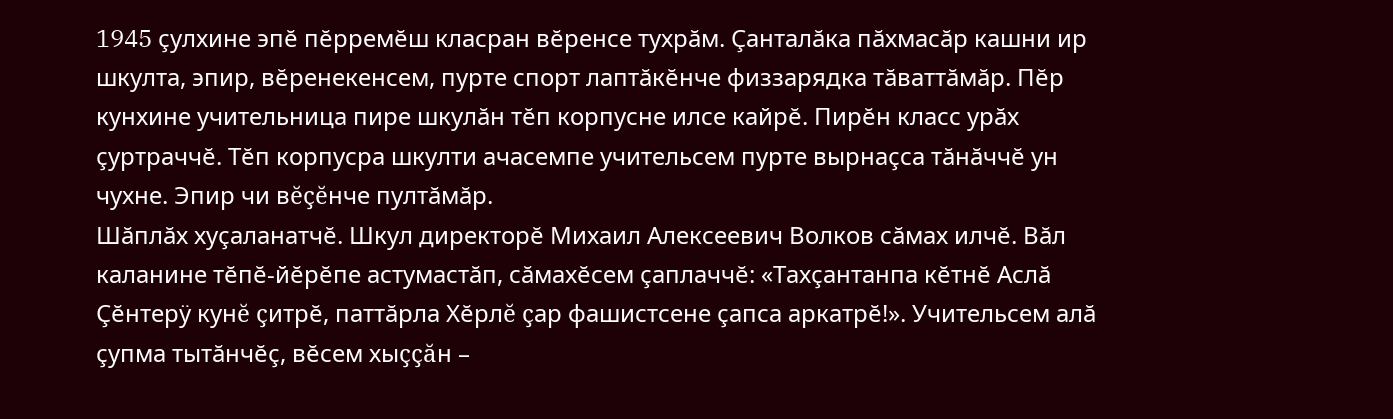1945 çулхине эпĕ пĕрремĕш класран вĕренсе тухрăм. Çанталăка пăхмасăр кашни ир шкулта, эпир, вĕренекенсем, пурте спорт лаптăкĕнче физзарядка тăваттăмăр. Пĕр кунхине учительница пире шкулăн тĕп корпусне илсе кайрĕ. Пирĕн класс урăх çуртраччĕ. Тĕп корпусра шкулти ачасемпе учительсем пурте вырнаçса тăнăччĕ ун чухне. Эпир чи вĕçĕнче пултăмăр.
Шăплăх хуçаланатчĕ. Шкул директорĕ Михаил Алексеевич Волков сăмах илчĕ. Вăл каланине тĕпĕ-йĕрĕпе астумастăп, сăмахĕсем çаплаччĕ: «Тахçантанпа кĕтнĕ Аслă Çĕнтерÿ кунĕ çитрĕ, паттăрла Хĕрлĕ çар фашистсене çапса аркатрĕ!». Учительсем алă çупма тытăнчĕç, вĕсем хыççăн –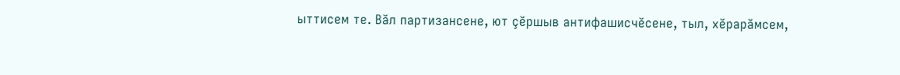ыттисем те. Вăл партизансене, ют çĕршыв антифашисчĕсене, тыл, хĕрарăмсем,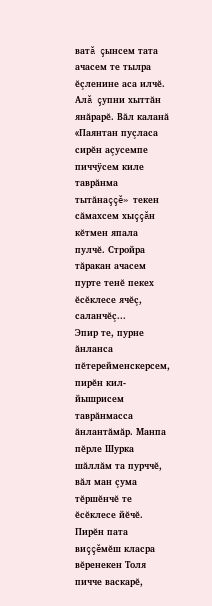ватă çынсем тата ачасем те тылра ĕçленине аса илчĕ. Алă çупни хыттăн янăрарĕ. Вăл каланă «Паянтан пуçласа сирĕн аçусемпе пиччÿсем киле таврăнма тытăнаççĕ» текен сăмахсем хыççăн кĕтмен япала пулчĕ. Стройра тăракан ачасем пурте тенĕ пекех ĕсĕклесе ячĕç, саланчĕç...
Эпир те, пурне ăнланса пĕтерейменскерсем, пирĕн кил-йышрисем таврăнмасса ăнлантăмăр. Манпа пĕрле Шурка шăллăм та пурччĕ, вăл ман çума тĕршĕнчĕ те ĕсĕклесе йĕчĕ. Пирĕн пата виççĕмĕш класра вĕренекен Толя пичче васкарĕ,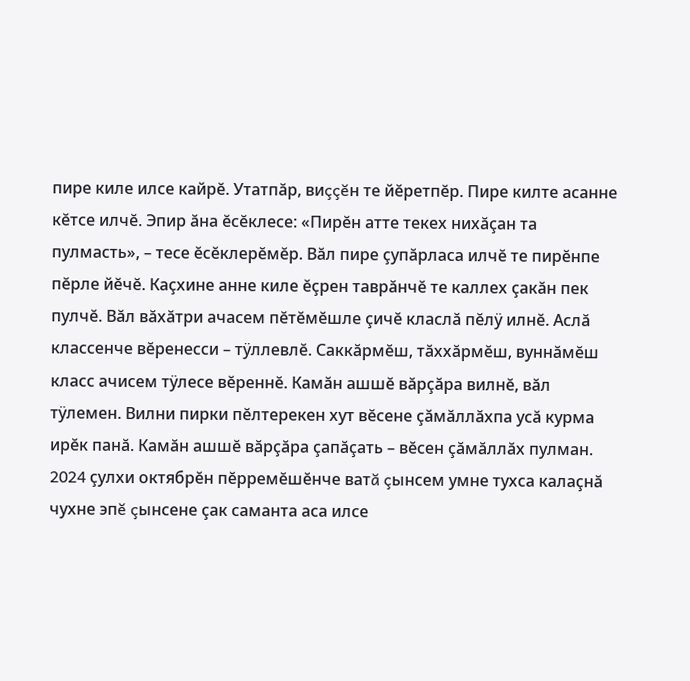пире киле илсе кайрĕ. Утатпăр, виççĕн те йĕретпĕр. Пире килте асанне кĕтсе илчĕ. Эпир ăна ĕсĕклесе: «Пирĕн атте текех нихăçан та пулмасть», – тесе ĕсĕклерĕмĕр. Вăл пире çупăрласа илчĕ те пирĕнпе пĕрле йĕчĕ. Каçхине анне киле ĕçрен таврăнчĕ те каллех çакăн пек пулчĕ. Вăл вăхăтри ачасем пĕтĕмĕшле çичĕ класлă пĕлÿ илнĕ. Аслă классенче вĕренесси – тÿллевлĕ. Саккăрмĕш, тăххăрмĕш, вуннăмĕш класс ачисем тÿлесе вĕреннĕ. Камăн ашшĕ вăрçăра вилнĕ, вăл тÿлемен. Вилни пирки пĕлтерекен хут вĕсене çăмăллăхпа усă курма ирĕк панă. Камăн ашшĕ вăрçăра çапăçать – вĕсен çăмăллăх пулман. 2024 çулхи октябрĕн пĕрремĕшĕнче ватă çынсем умне тухса калаçнă чухне эпĕ çынсене çак саманта аса илсе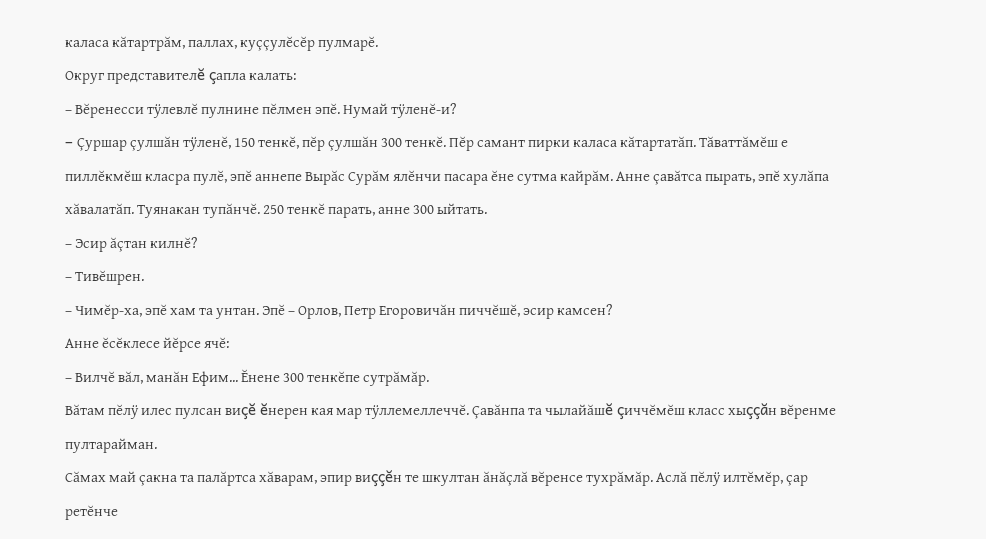каласа кăтартрăм, паллах, куççулĕсĕр пулмарĕ.
Округ представителĕ çапла калать:
– Вĕренесси тÿлевлĕ пулнине пĕлмен эпĕ. Нумай тÿленĕ-и?
– Çуршар çулшăн тÿленĕ, 150 тенкĕ, пĕр çулшăн 300 тенкĕ. Пĕр самант пирки каласа кăтартатăп. Тăваттăмĕш е пиллĕкмĕш класра пулĕ, эпĕ аннепе Вырăс Сурăм ялĕнчи пасара ĕне сутма кайрăм. Анне çавăтса пырать, эпĕ хулăпа хăвалатăп. Туянакан тупăнчĕ. 250 тенкĕ парать, анне 300 ыйтать.
– Эсир ăçтан килнĕ?
– Тивĕшрен.
– Чимĕр-ха, эпĕ хам та унтан. Эпĕ – Орлов, Петр Егоровичăн пиччĕшĕ, эсир камсен?
Анне ĕсĕклесе йĕрсе ячĕ:
– Вилчĕ вăл, манăн Ефим... Ĕнене 300 тенкĕпе сутрăмăр.
Вăтам пĕлÿ илес пулсан виçĕ ĕнерен кая мар тÿллемеллеччĕ. Çавăнпа та чылайăшĕ çиччĕмĕш класс хыççăн вĕренме пултарайман.
Сăмах май çакна та палăртса хăварам, эпир виççĕн те шкултан ăнăçлă вĕренсе тухрăмăр. Аслă пĕлÿ илтĕмĕр, çар ретĕнче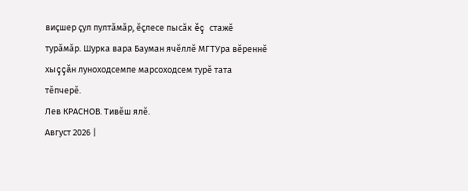виçшер çул пултăмăр, ĕçлесе пысăк ĕç стажĕ турăмăр. Шурка вара Бауман ячĕллĕ МГТУра вĕреннĕ хыççăн луноходсемпе марсоходсем турĕ тата тĕпчерĕ.
Лев КРАСНОВ. Тивĕш ялĕ.
Август 2026 |